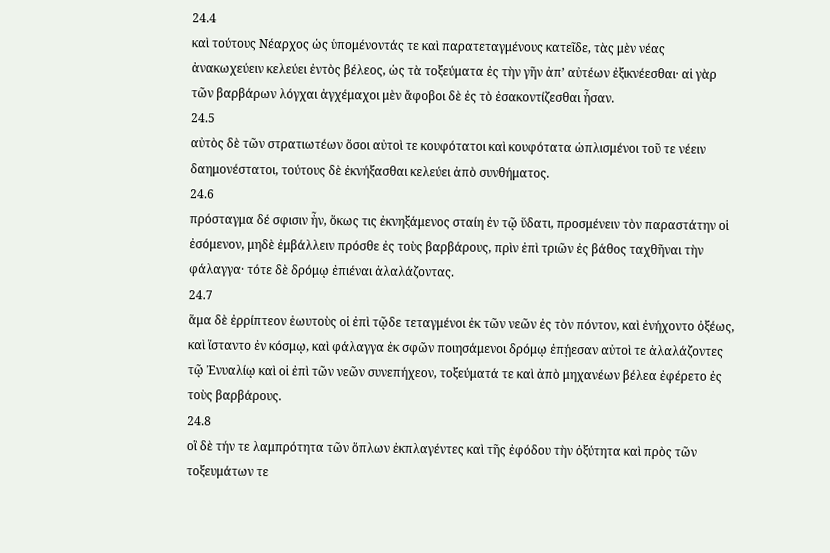24.4
καὶ τούτους Νέαρχος ὡς ὑπομένοντάς τε καὶ παρατεταγμένους κατεῖδε, τὰς μὲν νέας ἀνακωχεύειν κελεύει ἐντὸς βέλεος, ὡς τὰ τοξεύματα ἐς τὴν γῆν ἀπʼ αὐτέων ἐξικνέεσθαι· αἱ γὰρ τῶν βαρβάρων λόγχαι ἀγχέμαχοι μὲν ἄφοβοι δὲ ἐς τὸ ἐσακοντίζεσθαι ἦσαν.
24.5
αὐτὸς δὲ τῶν στρατιωτέων ὅσοι αὐτοὶ τε κουφότατοι καὶ κουφότατα ὡπλισμένοι τοῦ τε νέειν δαημονέστατοι, τούτους δὲ ἐκνήξασθαι κελεύει ἀπὸ συνθήματος.
24.6
πρόσταγμα δέ σφισιν ἦν, ὅκως τις ἐκνηξάμενος σταίη ἐν τῷ ὕδατι, προσμένειν τὸν παραστάτην οἱ ἐσόμενον, μηδὲ ἐμβάλλειν πρόσθε ἐς τοὺς βαρβάρους, πρὶν ἐπὶ τριῶν ἐς βάθος ταχθῆναι τὴν φάλαγγα· τότε δὲ δρόμῳ ἐπιέναι ἀλαλάζοντας.
24.7
ἅμα δὲ ἐρρίπτεον ἑωυτοὺς οἱ ἐπὶ τῷδε τεταγμένοι ἐκ τῶν νεῶν ἐς τὸν πόντον, καὶ ἐνήχοντο ὀξέως, καὶ ἵσταντο ἐν κόσμῳ, καὶ φάλαγγα ἐκ σφῶν ποιησάμενοι δρόμῳ ἐπῄεσαν αὐτοὶ τε ἀλαλάζοντες τῷ Ἐνυαλίῳ καὶ οἱ ἐπὶ τῶν νεῶν συνεπήχεον, τοξεύματά τε καὶ ἀπὸ μηχανέων βέλεα ἐφέρετο ἐς τοὺς βαρβάρους.
24.8
οἳ δὲ τήν τε λαμπρότητα τῶν ὅπλων ἐκπλαγέντες καὶ τῆς ἐφόδου τὴν ὀξύτητα καὶ πρὸς τῶν τοξευμάτων τε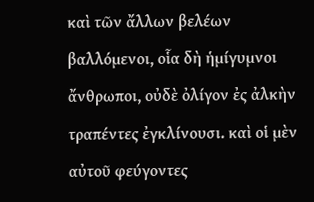καὶ τῶν ἄλλων βελέων βαλλόμενοι, οἷα δὴ ἡμίγυμνοι ἄνθρωποι, οὐδὲ ὀλίγον ἐς ἀλκὴν τραπέντες ἐγκλίνουσι. καὶ οἱ μὲν αὐτοῦ φεύγοντες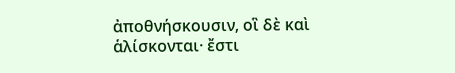ἀποθνήσκουσιν, οἳ δὲ καὶ ἁλίσκονται· ἔστι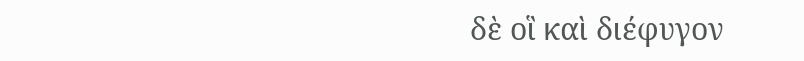δὲ οἳ καὶ διέφυγον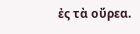ἐς τὰ οὔρεα.